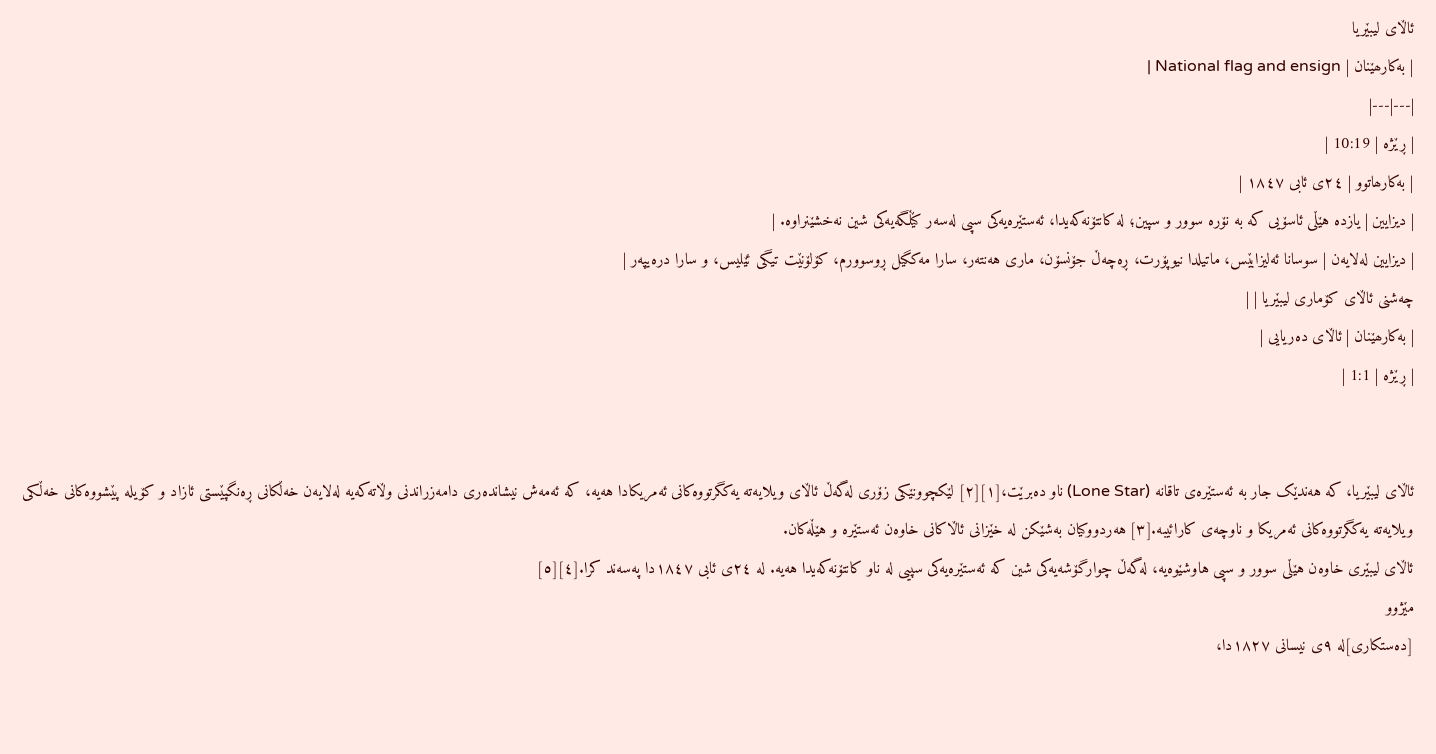ئاڵای لیبێریا
| بەکارھێنان | National flag and ensign |
|---|---|
| ڕێژە | 10:19 |
| بەکارھاتوو | ٢٤ی ئابی ١٨٤٧ |
| دیزایین | یازدە هێڵی ئاسۆیی کە بە نۆرە سوور و سپین؛ لە کانتۆنەکەیدا، ئەستێرەیەکی سپی لەسەر کێڵگەیەکی شین نەخشێنراوە. |
| دیزایین لەلایەن | سوسانا ئەلیزابێس، ماتیلدا نیوپۆرت، ڕەچەڵ جۆنسۆن، ماری هەنتەر، سارا مەکگیل ڕوسوورم، کۆلۆنێت تیگی ئێلیس، و سارا درەیپەر |
چەشنی ئاڵای کۆماری لیبێریا | |
| بەکارھێنان | ئاڵای دەریایی |
| ڕێژە | 1:1 |


ئاڵای لیبێریا، کە هەندێک جار بە ئەستێرەی تاقانە (Lone Star) ناو دەبرێت،[١][٢] لێکچوونێکی زۆری لەگەڵ ئاڵای ویلایەتە یەکگرتووەکانی ئەمریکادا هەیە، کە ئەمەش نیشاندەری دامەزراندنی وڵاتەکەیە لەلایەن خەڵکانی ڕەنگپێستی ئازاد و کۆیلە پێشووەکانی خەڵکی ویلایەتە یەکگرتووەکانی ئەمریکا و ناوچەی کارائیبە.[٣] هەردووکیان بەشێکن لە خێزانی ئاڵاکانی خاوەن ئەستێرە و هێڵەکان.
ئاڵای لیبێری خاوەن هێڵی سوور و سپی هاوشێوەیە، لەگەڵ چوارگۆشەیەکی شین کە ئەستێرەیەکی سپیی لە ناو کانتۆنەکەیدا هەیە. لە ٢٤ی ئابی ١٨٤٧دا پەسەند کرا.[٤][٥]
مێژوو
[دەستکاری]لە ٩ی نیسانی ١٨٢٧دا،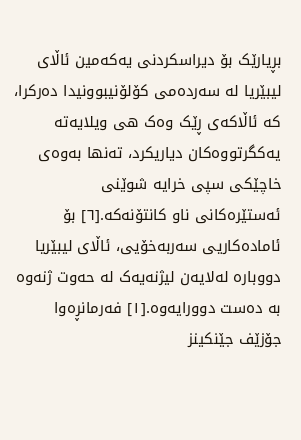بڕیارێک بۆ دیراسکردنی یەکەمین ئاڵای لیبێریا لە سەردەمی کۆلۆنیبوونیدا دەرکرا، کە ئاڵاکەی ڕێک وەک هی ویلایەتە یەکگرتووەکان دیاریکرد، تەنها بەوەی خاچێکی سپی خرایە شوێنی ئەستێرەکانی ناو کانتۆنەکە.[٦] بۆ ئامادەکاریی سەربەخۆیی، ئاڵای لیبێریا دووبارە لەلایەن لیژنەیەک لە حەوت ژنەوە بە دەست دوورایەوە.[١] فەرمانڕەوا جۆزێف جێنکینز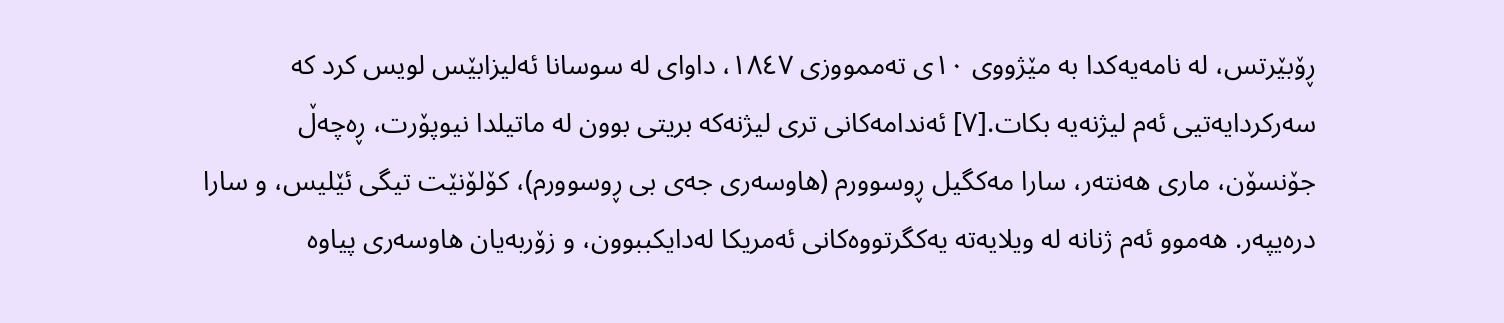ڕۆبێرتس، لە نامەیەکدا بە مێژووی ١٠ی تەممووزی ١٨٤٧، داوای لە سوسانا ئەلیزابێس لویس کرد کە سەرکردایەتیی ئەم لیژنەیە بکات.[٧] ئەندامەکانی تری لیژنەکە بریتی بوون لە ماتیلدا نیوپۆرت، ڕەچەڵ جۆنسۆن، ماری هەنتەر، سارا مەکگیل ڕوسوورم (هاوسەری جەی بی ڕوسوورم)، کۆلۆنێت تیگی ئێلیس، و سارا درەیپەر. هەموو ئەم ژنانە لە ویلایەتە یەکگرتووەکانی ئەمریکا لەدایکببوون، و زۆربەیان هاوسەری پیاوە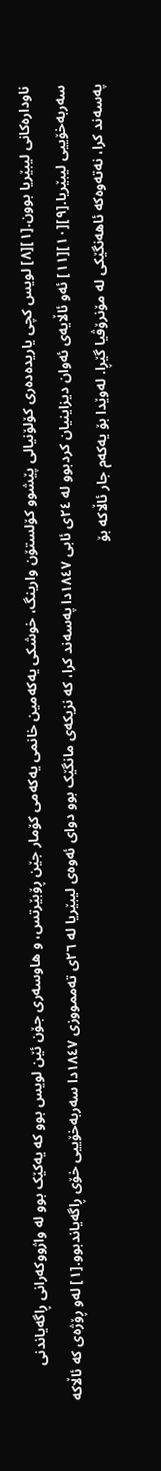ناودارەکانی لیبێریا بوون.[١][٨] لویس کچی یاریدەدەری کۆلۆنیالی پێشوو کۆلستۆن وارینگ، خوشکی یەکەمین خانمی یەکەمی کۆمار جێن ڕۆبێرتس، و هاوسەری جۆن ئێن لویس بوو کە یەکێک بوو لە واژووکەرانی ڕاگەیاندنی سەربەخۆییی لیبێریا.[٩][١٠][١١] ئەو ئاڵایەی ئەوان دیزاینیان کردبوو لە ٢٤ی ئابی ١٨٤٧دا پەسەند کرا، کە نزیکەی مانگێک بوو دوای ئەوەی لیبێریا لە ٢٦ی تەممووزی ١٨٤٧دا سەربەخۆییی خۆی ڕاگەیاندبوو.[١] لەو ڕۆژەی کە ئاڵاکە پەسەند کرا، نەتەوەکە ئاهەنگێکی لە مۆنرۆڤیا گێڕا. لەوێدا بۆ یەکەم جار ئاڵاکە بۆ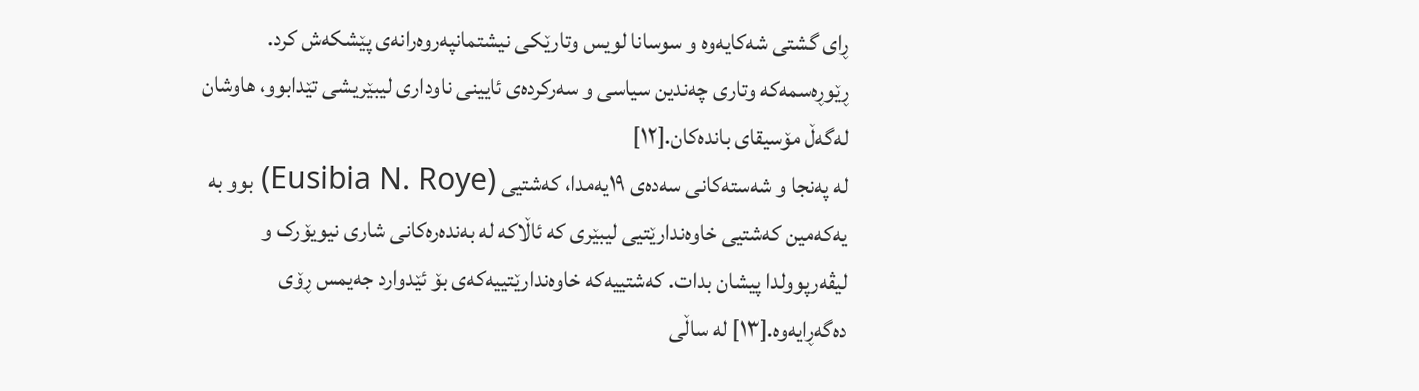ڕای گشتی شەکایەوە و سوسانا لویس وتارێکی نیشتمانپەروەرانەی پێشکەش کرد. ڕێوڕەسمەکە وتاری چەندین سیاسی و سەرکردەی ئایینی ناوداری لیبێریشی تێدابوو، هاوشان لەگەڵ مۆسیقای باندەکان.[١٢]
لە پەنجا و شەستەکانی سەدەی ١٩یەمدا، کەشتیی (Eusibia N. Roye) بوو بە یەکەمین کەشتیی خاوەندارێتیی لیبێری کە ئاڵاکە لە بەندەرەکانی شاری نیویۆرک و لیڤەرپوولدا پیشان بدات. کەشتییەکە خاوەندارێتییەکەی بۆ ئێدوارد جەیمس ڕۆی دەگەڕایەوە.[١٣] لە ساڵی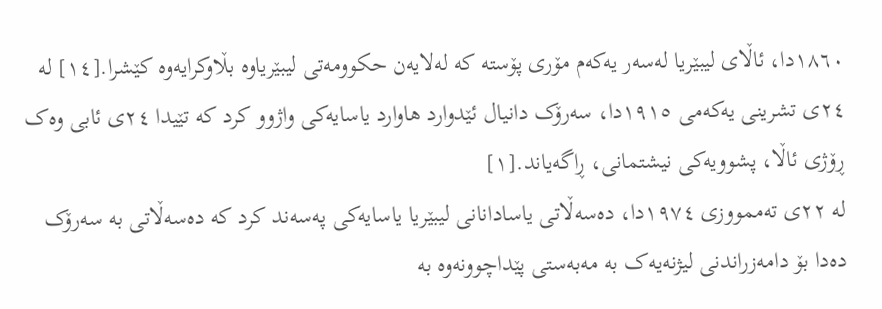١٨٦٠دا، ئاڵای لیبێریا لەسەر یەکەم مۆری پۆستە کە لەلایەن حکوومەتی لیبێریاوە بڵاوکرایەوە کێشرا.[١٤] لە ٢٤ی تشرینی یەکەمی ١٩١٥دا، سەرۆک دانیال ئێدوارد هاوارد یاسایەکی واژوو کرد کە تێیدا ٢٤ی ئابی وەک ڕۆژی ئاڵا، پشوویەکی نیشتمانی، ڕاگەیاند.[١]
لە ٢٢ی تەممووزی ١٩٧٤دا، دەسەڵاتی یاسادانانی لیبێریا یاسایەکی پەسەند کرد کە دەسەڵاتی بە سەرۆک دەدا بۆ دامەزراندنی لیژنەیەک بە مەبەستی پێداچوونەوە بە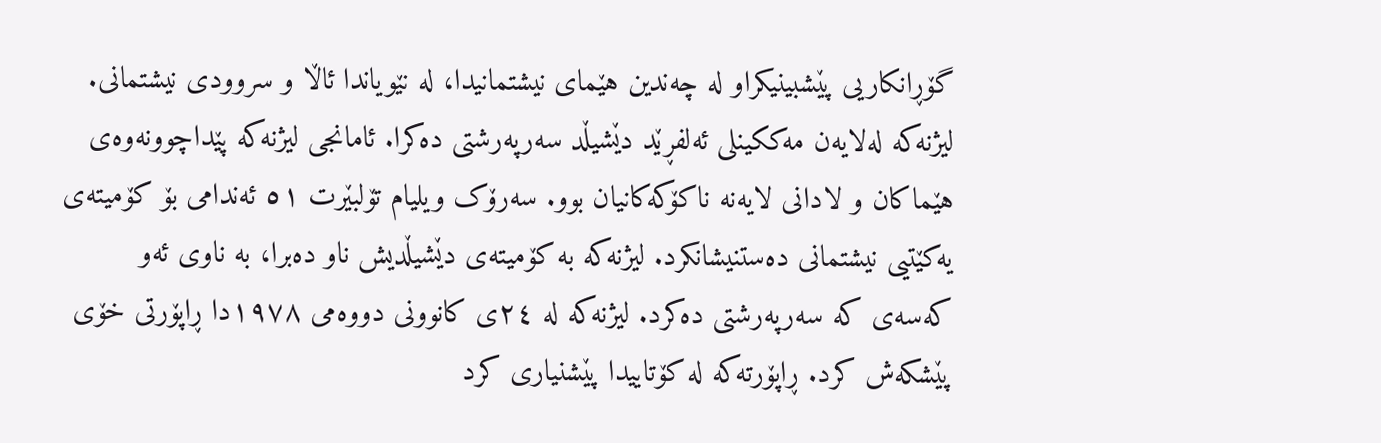گۆڕانکاریی پێشبینیکراو لە چەندین هێمای نیشتمانیدا، لە نێویاندا ئاڵا و سروودی نیشتمانی. لیژنەکە لەلایەن مەککینلی ئەلفڕێد دێشیڵد سەرپەرشتی دەکرا. ئامانجی لیژنەکە پێداچوونەوەی هێماکان و لادانی لایەنە ناکۆکەکانیان بوو. سەرۆک ویلیام تۆلبێرت ٥١ ئەندامی بۆ کۆمیتەی یەکێتیی نیشتمانی دەستنیشانکرد. لیژنەکە بە کۆمیتەی دێشیڵدیش ناو دەبرا، بە ناوی ئەو کەسەی کە سەرپەرشتی دەکرد. لیژنەکە لە ٢٤ی کانوونی دووەمی ١٩٧٨دا ڕاپۆرتی خۆی پێشکەش کرد. ڕاپۆرتەکە لە کۆتاییدا پێشنیاری کرد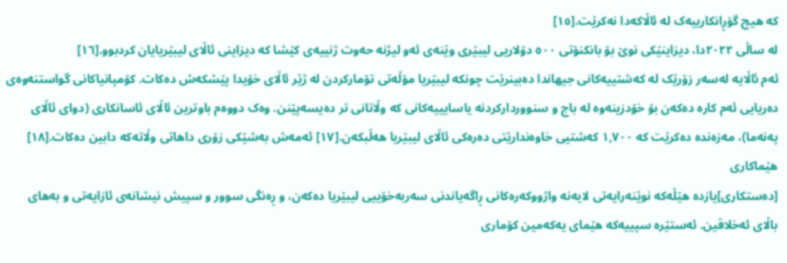کە هیچ گۆڕانکارییەک لە ئاڵاکەدا نەکرێت.[١٥]
لە ساڵی ٢٠٢٢دا، دیزاینێکی نوێ بۆ بانکنۆتی ٥٠٠ دۆلاریی لیبێری وێنەی ئەو لیژنە حەوت ژنییەی کێشا کە دیزاینی ئاڵای لیبێریایان کردبوو.[١٦]
ئەم ئاڵایە لەسەر زۆرێک لە کەشتییەکانی جیهاندا دەبینرێت چونکە لیبێریا مۆڵەتی تۆمارکردن لە ژێر ئاڵای خۆیدا پێشکەش دەکات. کۆمپانیاکانی گواستنەوەی دەریایی ئەم کارە دەکەن بۆ خۆدزینەوە لە باج و سنووردارکردنە یاسایییەکانی کە وڵاتانی تر دەیسەپێنن. وەک دووەم باوترین ئاڵای ئاسانکاری (دوای ئاڵای پەنەما)، مەزەندە دەکرێت کە ١,٧٠٠ کەشتیی خاوەندارێتی دەرەکی ئاڵای لیبێریا هەڵبکەن.[١٧] ئەمەش بەشێکی زۆری داهاتی وڵاتەکە دابین دەکات.[١٨]
هێماکاری
[دەستکاری]یازدە هێڵەکە نوێنەرایەتی لایەنە واژووکەرەکانی ڕاگەیاندنی سەربەخۆییی لیبێریا دەکەن، و ڕەنگی سوور و سپیش نیشانەی ئازایەتی و بەهای باڵای ئەخلاقین. ئەستێرە سپییەکە هێمای یەکەمین کۆماری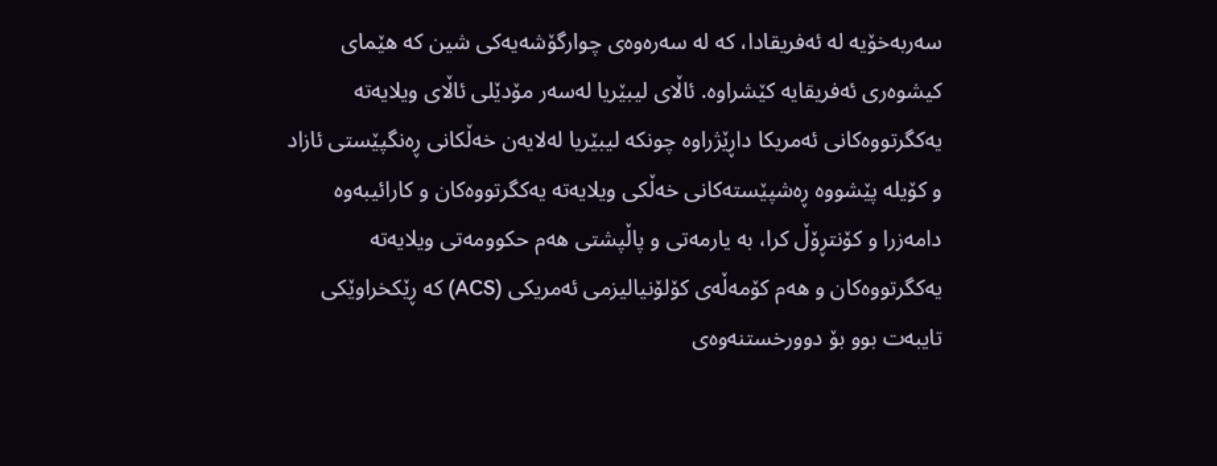سەربەخۆیە لە ئەفریقادا، کە لە سەرەوەی چوارگۆشەیەکی شین کە هێمای کیشوەری ئەفریقایە کێشراوە. ئاڵای لیبێریا لەسەر مۆدێلی ئاڵای ویلایەتە یەکگرتووەکانی ئەمریکا داڕێژراوە چونکە لیبێریا لەلایەن خەڵکانی ڕەنگپێستی ئازاد و کۆیلە پێشووە ڕەشپێستەکانی خەڵکی ویلایەتە یەکگرتووەکان و کارائیبەوە دامەزرا و کۆنتڕۆڵ کرا، بە یارمەتی و پاڵپشتی هەم حکوومەتی ویلایەتە یەکگرتووەکان و هەم کۆمەڵەی کۆلۆنیالیزمی ئەمریکی (ACS) کە ڕێکخراوێکی تایبەت بوو بۆ دوورخستنەوەی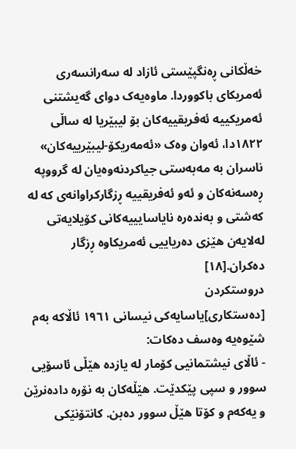خەڵکانی ڕەنگپێستی ئازاد لە سەرانسەری ئەمریکای باکووردا. ماوەیەک دوای گەیشتنی ئەمریکییە ئەفریقییەکان بۆ لیبێریا لە ساڵی ١٨٢٢دا، ئەوان وەک «ئەمەریکۆ-لیبێرییەکان» ناسران بە مەبەستی جیاکردنەوەیان لە گرووپە ڕەسەنەکان و ئەو ئەفریقییە ڕزگارکراوانەی کە لە کەشتی و بەندەرە نایاسایییەکانی کۆیلایەتی لەلایەن هێزی دەریاییی ئەمریکاوە ڕزگار دەکران.[١٨]
دروستکردن
[دەستکاری]یاسایەکی نیسانی ١٩٦١ ئاڵاکە بەم شێوەیە وەسف دەکات:
- ئاڵای نیشتمانیی کۆمار لە یازدە هێڵی ئاسۆیی سوور و سپی پێکدێت. هێڵەکان بە نۆرە دادەنرێن و یەکەم و کۆتا هێڵ سوور دەبن. کانتۆنێکی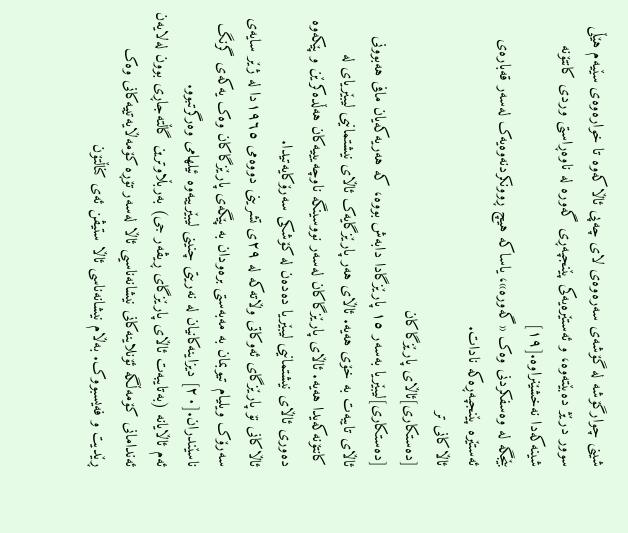شینی چوارگۆشە لە گۆشەی سەرەوەی لای چەپی ئاڵاکەوە تا خوارەوەی سێیەم هێڵی سوور درێژ دەبێتەوە، و ئەستێرەیەکی پێنجپەڕی گەورە لە ناوەڕاستی وردی کانتۆنە شینەکەدا نەخشێنراوە.[١٩]
بێجگە لە وەسفکردنی وەک «گەورە»، یاساکە هیچ ڕوونکردنەوەیەک لەسەر قەبارەی ئەستێرە پێنجپەڕەکە نادات.
ئاڵاکانی تر
[دەستکاری]ئاڵای پارێزگاکان
[دەستکاری]لیبێریا بەسەر ١٥ پارێزگادا دابەش بووە، کە هەریەکەیان مافی هەبوونی ئاڵای تایبەت بە خۆی هەیە. ئاڵای هەر پارێزگایەک ئاڵای نیشتمانیی لیبێریای لە کانتۆنەکەیدا هەیە. ئاڵای پارێزگاکان لەسەر نووسینگە ناوچەیییەکان هەڵدەکرێن و پێکەوە دەوری ئاڵای نیشتمانیی لیبێریا دەدەن لە کۆشکی سەرۆکایەتیدا.
ئاڵاکانی نۆ پارێزگای ئەوکاتی وڵاتەکە لە ٢٩ی تشرینی دووەمی ١٩٦٥دا لە ژێر سایەی سەرۆک ویلیام تیوبمان بە مەبەستی برەودان بە پێگەی پارێزگاکان وەک یەکەی گرنگ ناسێندران.[٢٠] دیزاینەکانیان لە نەریتی چنینی لیبێرییەوە ئیلهامی وەرگرتبوو.
ئەم ئاڵایانە (بەتایبەت ئاڵای پارێزگای ڕیڤەر جی) بەربڵاوترین گاڵتەجاڕی بوون لەلایەن ئەندامانی کۆمەڵگە ئۆنلاینەکانی نیشانەناسیی ئاڵا لەسەر تۆڕە کۆمەڵایەتییەکانی وەک ڕێدیت و فەیسبووک. بەڵام نیشانەناسی ئاڵا ستیڤن ئەی کناڵتۆن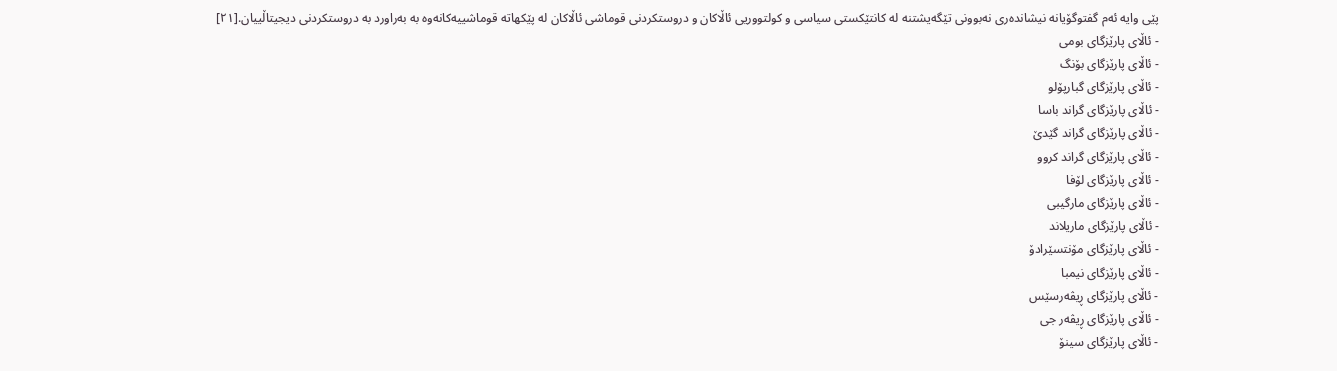پێی وایە ئەم گفتوگۆیانە نیشاندەری نەبوونی تێگەیشتنە لە کانتێکستی سیاسی و کولتووریی ئاڵاکان و دروستکردنی قوماشی ئاڵاکان لە پێکهاتە قوماشییەکانەوە بە بەراورد بە دروستکردنی دیجیتاڵییان.[٢١]
- ئاڵای پارێزگای بومی
- ئاڵای پارێزگای بۆنگ
- ئاڵای پارێزگای گبارپۆلو
- ئاڵای پارێزگای گراند باسا
- ئاڵای پارێزگای گراند گێدێ
- ئاڵای پارێزگای گراند کروو
- ئاڵای پارێزگای لۆفا
- ئاڵای پارێزگای مارگیبی
- ئاڵای پارێزگای ماریلاند
- ئاڵای پارێزگای مۆنتسێرادۆ
- ئاڵای پارێزگای نیمبا
- ئاڵای پارێزگای ڕیڤەرسێس
- ئاڵای پارێزگای ڕیڤەر جی
- ئاڵای پارێزگای سینۆ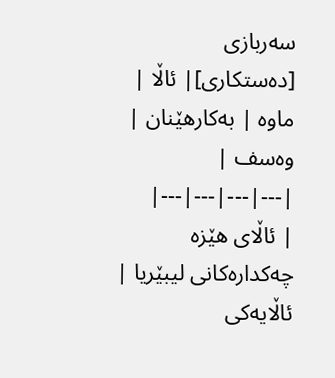سەربازی
[دەستکاری]| ئاڵا | ماوە | بەکارهێنان | وەسف |
|---|---|---|---|
| ئاڵای هێزە چەکدارەکانی لیبێریا | ئاڵایەکی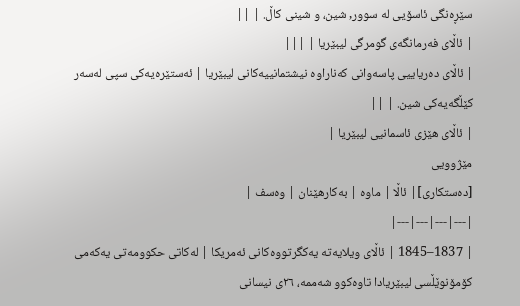سێڕەنگی ئاسۆیی لە سوور, شین، و شینی کاڵ. | ||
| ئاڵای فەرمانگەی گومرگی لیبێریا | |||
| ئاڵای دەریاییی پاسەوانی کەناراوە نیشتمانییەکانی لیبێریا | ئەستێرەیەکی سپی لەسەر کێڵگەیەکی شین. | ||
| ئاڵای هێزی ئاسمانیی لیبێریا |
مێژوویی
[دەستکاری]| ئاڵا | ماوە | بەکارهێنان | وەسف |
|---|---|---|---|
| 1837–1845 | ئاڵای ویلایەتە یەکگرتووەکانی ئەمریکا | لەکاتی حکوومەتی یەکەمی کۆمۆنوێڵسی لیبێریادا تاوەکوو شەممە، ٢٦ی نیسانی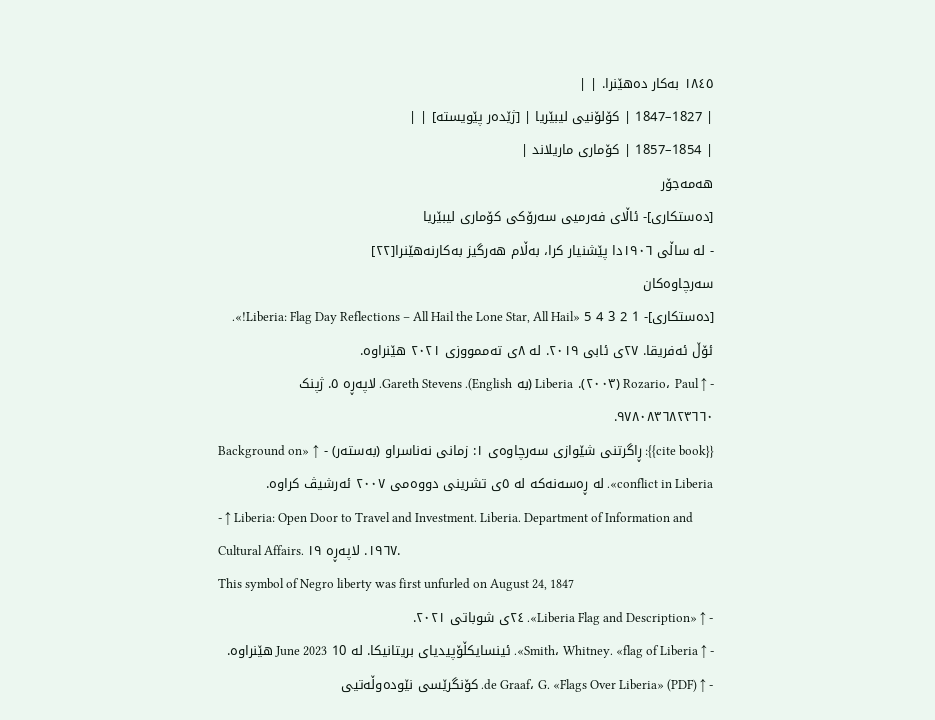١٨٤٥ بەکار دەهێنرا. | |
| 1827–1847 | کۆلۆنیی لیبێریا | [ژێدەر پێویستە] | |
| 1854–1857 | کۆماری ماریلاند |
هەمەجۆر
[دەستکاری]- ئاڵای فەرمیی سەرۆکی کۆماری لیبێریا
- لە ساڵی ١٩٠٦دا پێشنیار کرا، بەڵام هەرگیز بەکارنەهێنرا[٢٢]
سەرچاوەکان
[دەستکاری]- 1 2 3 4 5 «Liberia: Flag Day Reflections – All Hail the Lone Star, All Hail!». ئۆڵ ئەفریقا. ٢٧ی ئابی ٢٠١٩. لە ٨ی تەممووزی ٢٠٢١ ھێنراوە.
- ↑ Rozario، Paul (٢٠٠٣). Liberia (بە English). Gareth Stevens. لاپەڕە ٥. ژپنک ٩٧٨٠٨٣٦٨٢٣٦٦٠.
{{cite book}}: ڕاگرتنی شێوازی سەرچاوەی ١: زمانی نەناسراو (بەستەر) - ↑ «Background on conflict in Liberia». لە ڕەسەنەکە لە ٥ی تشرینی دووەمی ٢٠٠٧ ئەرشیڤ کراوە.
- ↑ Liberia: Open Door to Travel and Investment. Liberia. Department of Information and Cultural Affairs. ١٩٦٧. لاپەڕە ١٩.
This symbol of Negro liberty was first unfurled on August 24, 1847
- ↑ «Liberia Flag and Description». ٢٤ی شوباتی ٢٠٢١.
- ↑ Smith، Whitney. «flag of Liberia». ئینسایکڵۆپیدیای بریتانیکا. لە 10 June 2023 ھێنراوە.
- ↑ de Graaf، G. «Flags Over Liberia» (PDF). کۆنگرێسی نێودەوڵەتیی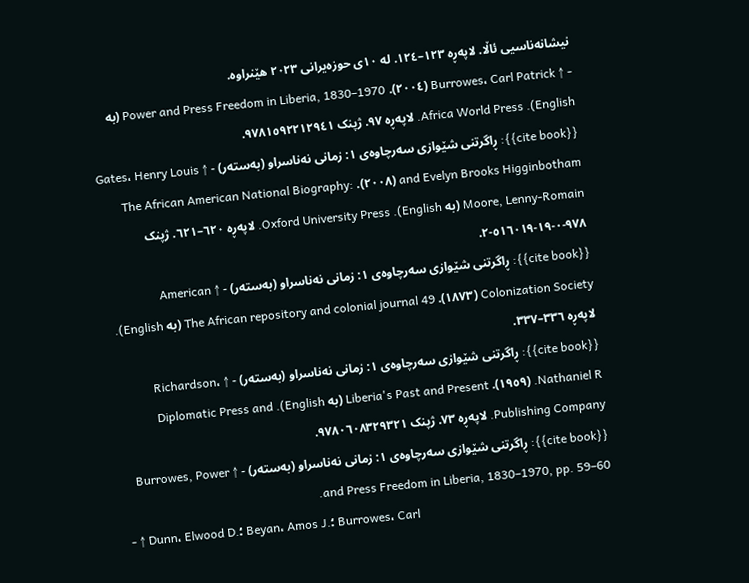نیشانەناسیی ئاڵا. لاپەڕە ١٢٣–١٢٤. لە ١٠ی حوزەیرانی ٢٠٢٣ ھێنراوە.
- ↑ Burrowes، Carl Patrick (٢٠٠٤). Power and Press Freedom in Liberia, 1830–1970 (بە English). Africa World Press. لاپەڕە ٩٧. ژپنک ٩٧٨١٥٩٢٢١٢٩٤١.
{{cite book}}: ڕاگرتنی شێوازی سەرچاوەی ١: زمانی نەناسراو (بەستەر) - ↑ Gates، Henry Louis and Evelyn Brooks Higginbotham (٢٠٠٨). The African American National Biography: Moore, Lenny-Romain (بە English). Oxford University Press. لاپەڕە ٦٢٠–٦٢١. ژپنک ٩٧٨-٠-١٩-٥١٦٠١٩-٢.
{{cite book}}: ڕاگرتنی شێوازی سەرچاوەی ١: زمانی نەناسراو (بەستەر) - ↑ American Colonization Society (١٨٧٣). The African repository and colonial journal 49 (بە English). لاپەڕە ٣٣٦–٣٣٧.
{{cite book}}: ڕاگرتنی شێوازی سەرچاوەی ١: زمانی نەناسراو (بەستەر) - ↑ Richardson، Nathaniel R. (١٩٥٩). Liberia's Past and Present (بە English). Diplomatic Press and Publishing Company. لاپەڕە ٧٣. ژپنک ٩٧٨٠٦٠٨٣٢٩٣٢١.
{{cite book}}: ڕاگرتنی شێوازی سەرچاوەی ١: زمانی نەناسراو (بەستەر) - ↑ Burrowes, Power and Press Freedom in Liberia, 1830–1970, pp. 59–60.
- ↑ Dunn، Elwood D.؛ Beyan، Amos J.؛ Burrowes، Carl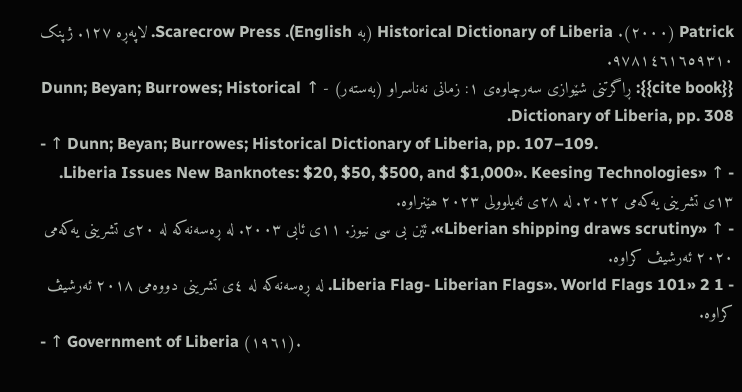Patrick (٢٠٠٠). Historical Dictionary of Liberia (بە English). Scarecrow Press. لاپەڕە ١٢٧. ژپنک ٩٧٨١٤٦١٦٥٩٣١٠.
{{cite book}}: ڕاگرتنی شێوازی سەرچاوەی ١: زمانی نەناسراو (بەستەر) - ↑ Dunn; Beyan; Burrowes; Historical Dictionary of Liberia, pp. 308.
- ↑ Dunn; Beyan; Burrowes; Historical Dictionary of Liberia, pp. 107–109.
- ↑ «Liberia Issues New Banknotes: $20, $50, $500, and $1,000». Keesing Technologies. ١٣ی تشرینی یەکەمی ٢٠٢٢. لە ٢٨ی ئەیلوولی ٢٠٢٣ ھێنراوە.
- ↑ «Liberian shipping draws scrutiny». ئێن بی سی نیوز. ١١ی ئابی ٢٠٠٣. لە ڕەسەنەکە لە ٢٠ی تشرینی یەکەمی ٢٠٢٠ ئەرشیڤ کراوە.
- 1 2 «Liberia Flag- Liberian Flags». World Flags 101. لە ڕەسەنەکە لە ٤ی تشرینی دووەمی ٢٠١٨ ئەرشیڤ کراوە.
- ↑ Government of Liberia (١٩٦١).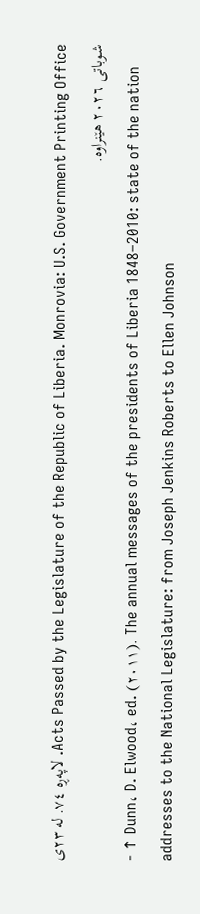Acts Passed by the Legislature of the Republic of Liberia. Monrovia: U.S. Government Printing Office. لاپەڕە ٧٤. لە ٢٣ی شوباتی ٢٠٢٦ ھێنراوە.
- ↑ Dunn، D. Elwood، ed. (٢٠١١). The annual messages of the presidents of Liberia 1848–2010: state of the nation addresses to the National Legislature: from Joseph Jenkins Roberts to Ellen Johnson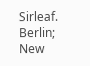Sirleaf. Berlin; New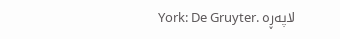York: De Gruyter. لاپەڕە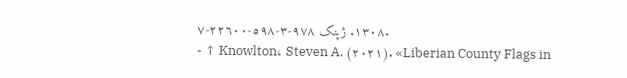١٣٠٨. ژپنک ٩٧٨-٣-٥٩٨-٢٢٦٠٠-٧.
- ↑ Knowlton، Steven A. (٢٠٢١). «Liberian County Flags in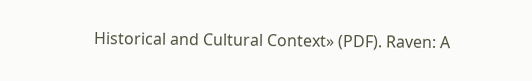Historical and Cultural Context» (PDF). Raven: A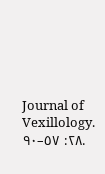Journal of Vexillology. ٢٨: ٥٧–٩٠.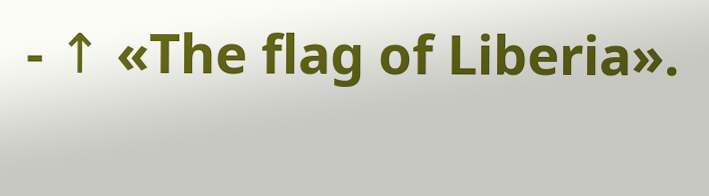- ↑ «The flag of Liberia».